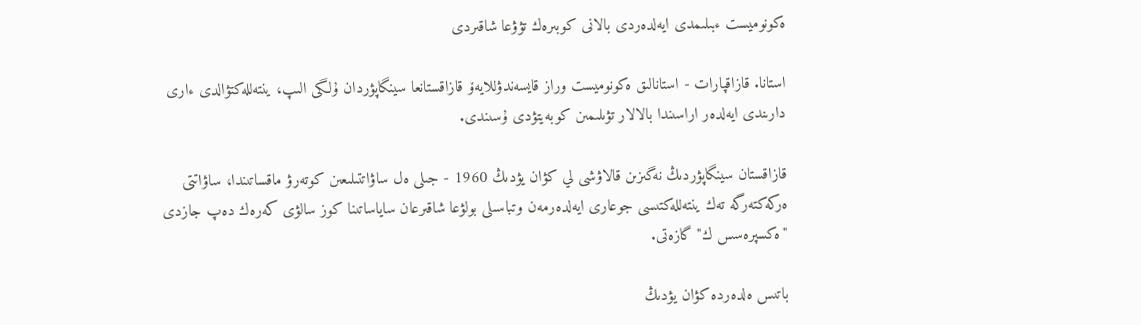ەكونوميست ءبىلىمدى ايەلدەردى بالانى كوبىرەك تۋۋعا شاقىردى

استانا. قازاقپارات - استانالىق ەكونوميست وراز قايسەندۋللايەۆ قازاقستانعا سينگاپۋردان ۇلگى الىپ، ينتەللەكتۋالدى ءارى دارىندى ايەلدەر اراسىندا بالالار تۋىلىمىن كوبەيتۋدى ۇسىندى.

قازاقستان سينگاپۋردىڭ نەگىزىن قالاۋشى لي كۋان يۋدىڭ 1960 - جىلى ەل ساۋاتتىلىعىن كوتەرۋ ماقساتىندا، ساۋاتتى ەركەكتەرگە تەك ينتەللەكتىسى جوعارى ايەلدەرمەن وتباسىلى بولۋعا شاقىرعان ساياساتىنا كوز سالۋى كەرەك دەپ جازدى "ەكسپرەسس ك" گازەتى.

باتىس ەلدەردە كۋان يۋدىڭ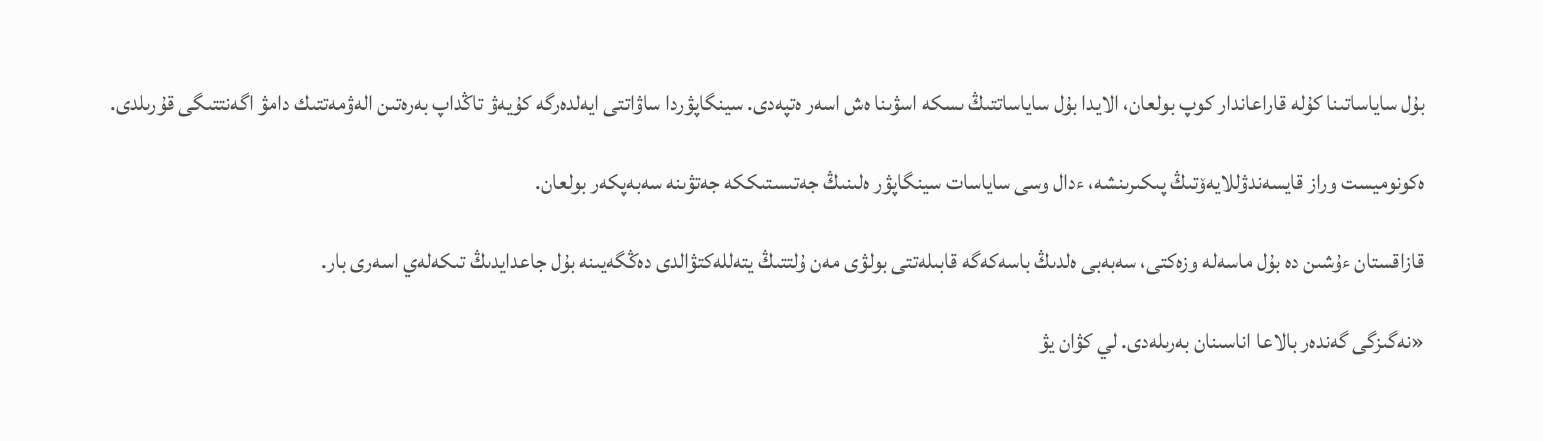بۇل ساياساتىنا كۇلە قاراعاندار كوپ بولعان، الايدا بۇل ساياساتتىڭ ىسكە اسۋىنا ەش اسەر ەتپەدى. سينگاپۋردا ساۋاتتى ايەلدەرگە كۇيەۋ تاڭداپ بەرەتىن الەۋمەتتىك دامۋ اگەنتتىگى قۇرىلدى.

ەكونوميست وراز قايسەندۋللايەۆتىڭ پىكىرىنشە، ءدال وسى ساياسات سينگاپۋر ەلىنىڭ جەتىستىككە جەتۋىنە سەبەپكەر بولعان.

قازاقستان ءۇشىن دە بۇل ماسەلە وزەكتى، سەبەبى ەلدىڭ باسەكەگە قابىلەتتى بولۋى مەن ۇلتتىڭ يتەللەكتۋالدى دەڭگەيىنە بۇل جاعدايدىڭ تىكەلەي اسەرى بار.

«نەگىزگى گەندەر بالاعا اناسىنان بەرىلەدى. لي كۋان يۋ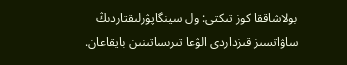بولاشاققا كوز تىكتى: ول سينگاپۋرلىقتاردىڭ ساۋاتسىز قىزداردى الۋعا تىرىساتىنىن بايقاعان.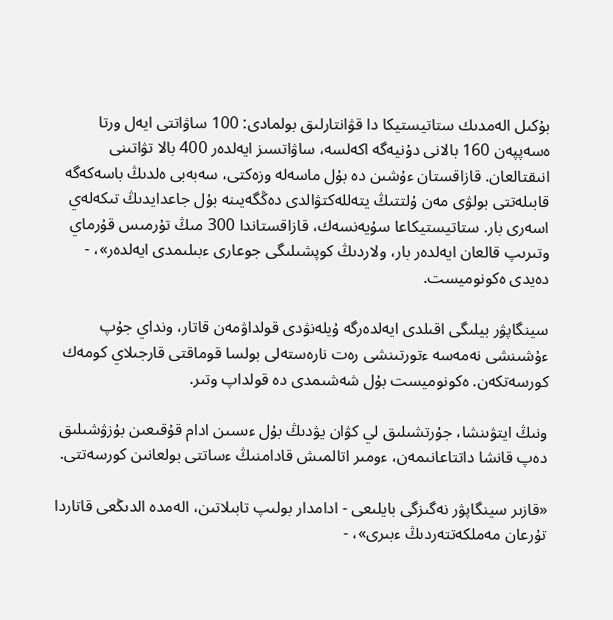بۇكىل الەمدىك ستاتيستيكا دا قۋانتارلىق بولمادى: 100 ساۋاتتى ايەل ورتا ەسەپپەن 160 بالانى دۇنيەگە اكەلسە، ساۋاتسىز ايەلدەر 400 بالا تۋاتىنى انىقتالعان. قازاقستان ءۇشىن دە بۇل ماسەلە وزەكتى، سەبەبى ەلدىڭ باسەكەگە قابىلەتتى بولۋى مەن ۇلتتىڭ يتەللەكتۋالدى دەڭگەيىنە بۇل جاعدايدىڭ تىكەلەي اسەرى بار. ستاتيستيكاعا سۇيەنسەك، قازاقستاندا 300 مىڭ تۇرمىس قۇرماي وتىرىپ قالعان ايەلدەر بار، ولاردىڭ كوپشىلىگى جوعارى ءبىلىمدى ايەلدەر»، - دەيدى ەكونوميست.

سينگاپۋر بيلىگى اقىلدى ايەلدەرگە ۇيلەنۋدى قولداۋمەن قاتار، ونداي جۇپ ءۇشىنشى نەمەسە ءتورتىنشى رەت نارەستەلى بولسا قوماقتى قارجىلاي كومەك كورسەتكەن. ەكونوميست بۇل شەشىمدى دە قولداپ وتىر.

ونىڭ ايتۋىنشا، جۇرتشىلىق لي كۋان يۋدىڭ بۇل ءىسىن ادام قۇقىعىن بۇزۋشىلىق دەپ قانشا داتتاعانىمەن، ءومىر اتالمىش قادامنىڭ ءساتتى بولعانىن كورسەتتى.

«قازىر سينگاپۋر نەگىزگى بايلىعى - ادامدار بولىپ تابىلاتىن، الەمدە الدىڭعى قاتاردا تۇرعان مەملكەتتەردىڭ ءبىرى»، -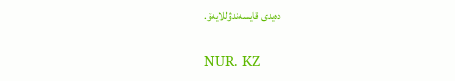دەيدى قايسەندۋللايەۆ.

NUR. KZ